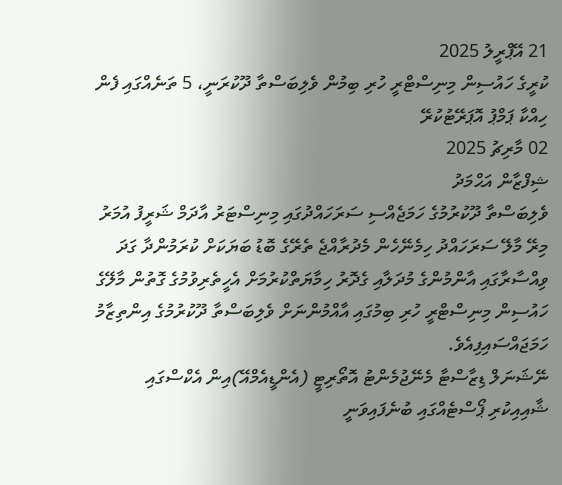21 އޭޕްރީލު 2025
ކުރީގެ ހައުސިން މިނިސްޓްރީ ހުރި ބިމުން ވެލިބަސްތާ ދޫކުރަނީ، 5 ތަނެއްގައި ފެން ހިއްކާ ޕަމްޕު އޮޕަރޭޓުކުރޭ
02 މާރިޗު 2025
ޝިފްޒާން އަޙްމަދު
ވެލިބަސްތާ ދޫކުރުމުގެ ހަމަޖެއްސި ސަރަހައްދުގައި މިނިސްޓަރު އާދަމް ޝަރީފު އުމަރު
މިރޭ މާލޭ ސަރަހައްދު ހިމެނޭހެން މެދުރާއްޖެ ތެރޭގެ ބޮޑު ބަޔަކަށް ކުރަމުންދާ ގަދަ ވިއްސާރާގައި އާންމުންގެ މުދަލާއި ގެދޮރު ހިމާޔަތްކުރުމަށް އެހީތެރިވުމުގެ ގޮތުން މާލޭގެ ހައުސިން މިނިސްޓްރީ ހުރި ބިމުގައި އާއްމުންނަށް ވެލިބަސްތާ ދޫކުރުމުގެ އިންތިޒާމު ހަމަޖައްސައިފިއެވެ.
ނޭޝަނަލް ޑިޒާސްޓާ މެނޭޖުމެންޓު އޮތޯރިޓީ (އެންޑީއެމްއޭ)އިން އެކްސްގައި ޝާއިއިކުރި ޕޯސްޓެއްގައި ބުނެފައިވަނީ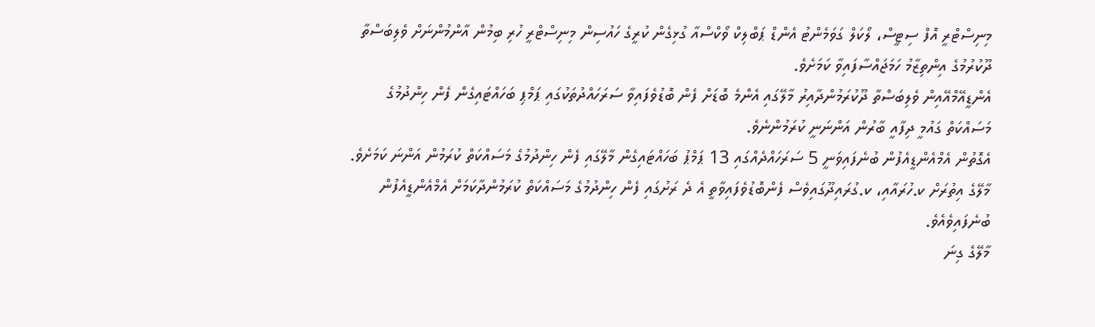މިނިސްޓްރީ އޮފް ސިޓީސް، ލޯކަލް ގަވަމެންޓު އެންޑް ޕަބްލިކް ވޯކްސްއާ ގުޅިގެން ކުރީގެ ހައުސިން މިނިސްޓްރީ ހުރި ބިމުން އާންމުންނަށް ވެލިބަސްތާ ދޫކުރުމުގެ އިންތިޒާމު ހަމަޖައްސާފައިވާ ކަމަށެވެ.
އެންޑީއޭމްއޭއިން ވެލިބަސްތާ ދޫކުރަމުންދާއިރު މާލޭގައި އެންމެ ބޮޑަށް ފެން ބޮޑުވެފައިވާ ސަރަހައްދުތަކުގައި ޕަމްޕި ބަހައްޓައިގެން ފެން ހިންދުމުގެ މަސައްކަތް ގައުމީ ދިފާއީ ބާރުން އަންނަނީ ކުރަމުންނެވެ.
އެގޮތުން އެމްއެންޑީއެފުން ބުނެފައިވަނީ 5 ސަރަހައްދެއްގައި 13 ޕަމްޕު ބަހައްޓައިގެން މާލޭގައި ފެން ހިންދުމުގެ މަސައްކަތް ކުރަމުން އަންނަ ކަމަށެވެ. މާލޭގެ އިތުރަށް ކ.ހުރައާއި، ކ.ގުރައިދޫގައިވެސް ފެންބޮޑުވެފައިވާތީ އެ ދެ ރަށުގައި ފެން ހިންދުމުގެ މަސައްކަތް ކުރަމުންދާކަމަށް އެމްއެންޑީއެފުން ބުނެފައިވެއެވެ.
މާލޭގެ ގިނަ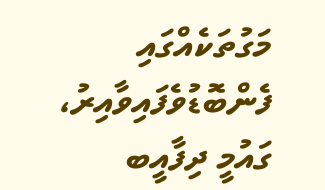މަގުތަކެއްގައި ފެންބޮޑުވެފައިވާއިރު، ގައުމީ ދިފާއީބ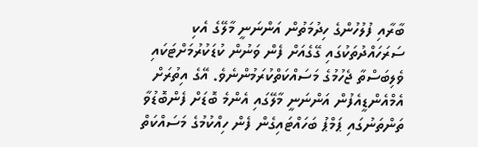ބާރާއި ފުލުހުންގެ ހިދުމަތުން އަންނަނީ މާލޭގެ އެކި ސަރަހައްދުތަކުގައި ގޭގެއަށް ފެން ވަނުން ކުޑަކުރުމަށްޓަކައި ވެލިބަސްތާ ޖެހުމުގެ މަސައްކަތްކުރަމުންނެވެ. އޭގެ އިތުރަށް އެމްއެންޑީއެފުން އަންނަނީ މާލޭގައި އެންމެ ބޮޑަށް ފެންބޮޑުވާ ތަންތަނުގައި ޕަމްޕު ބަހައްޓައިގެން ފެން ހިއްކުމުގެ މަސައްކަތް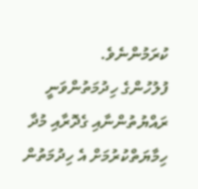ކުރަމުންނެވެ.
ފުލުހުންގެ ހިދުމަތުންވަނީ ރައްޔުތުންނާއި ގެދޮރާއި މުދާ ހިމާޔަތްކުރުމަށް އެ ހިދުމަތުން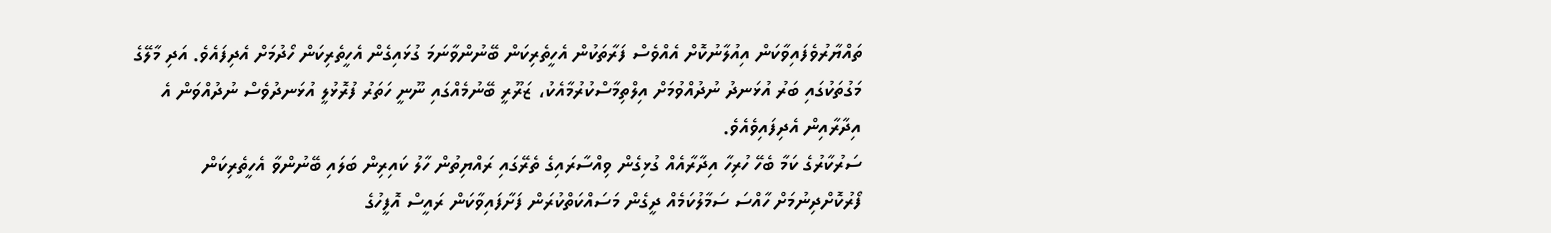ތައްޔާރުވެފައިވާކަން އިއުލާނުކޮށް އެއްވެސް ފަރާތަކުން އެހީތެރިކަން ބޭނުންވާނަމަ ގުޅައިގެން އެހީތެރިކަން ހޯދުމަށް އެދިފައެވެ. އަދި މާލޭގެ މަގުތަކުގައި ބަރު އުޅަނދު ނުދުއްވުމަށް އިލްތިމާސްކުރުމާއެކު، ޒަރޫރީ ބޭނުމެއްގައި ނޫނީ ހަތަރު ފުރޮޅުލީ އުޅަނދުވެސް ނުދުއްވަން އެ އިދާރާއިން އެދިފައިވެއެވެ.
ސަރުކާރުގެ ކަމާ ބެހޭ ހުރިހާ އިދާރާއެއް ގުޅިގެން ވިއްސާރައިގެ ތެރޭގައި ރައްޔިތުން ހާލު ކައިރިން ބަލައި ބޭނުންވާ އެހީތެރިކަން ފޯރުކޮށްދިނުމަށް ހާއްސަ ސަމާލުކަމެއް ދީގެން މަސައްކަތްކުރަން ފަށާފައިވާކަން ރައީސް އޮފީހުގެ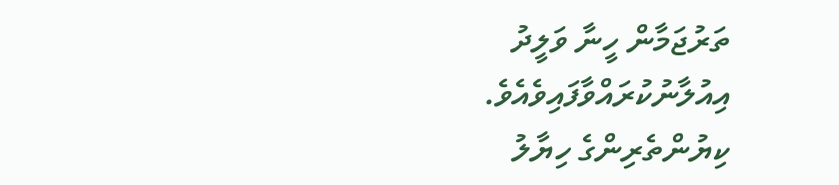ތަރުޖަމާން ހީނާ ވަލީދު އިއުލާނުކުރައްވާފައިވެއެވެ.
ކިޔުންތެރިންގެ ހިޔާލު